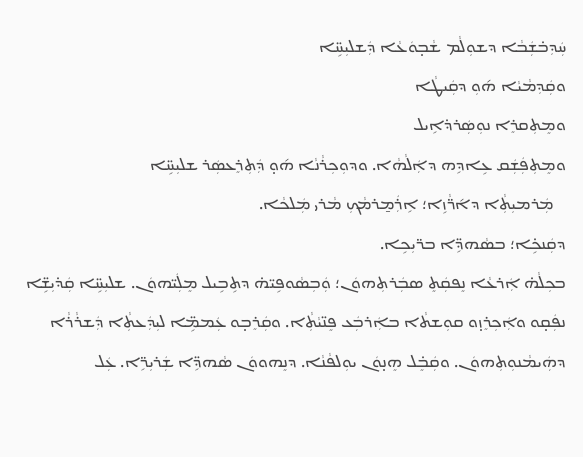ܚܲܕܼܒ̇ܫܲܒܵܐ ܕܫܘܼܠܵܡ ܫܵܒ̣ܘܿܥܵܐ ܕܲܫܠܝܼܚܹ̈ܐ
ܘܩܲܕܼܡܵܝܵܐ ܗ݇ܘܼ ܕܩܲܝܛܵܐ
ܘܡܸܬܼܩܪܸܐ ܢܘܼܣܲܪܕ̇ܐܹܝܠ
ܘܡܸܬܼܦܲܫܲܩ ܥܹܐܕܹܗ ܕܐܲܠܵܗܵܐ. ܘܕܘܼܟܼܪܵܢܵܐ ܗ݇ܘ̣ ܕܲܬܼܪܸܥܣܲܪ ܫܠܝܼܚܹ̈ܐ
   ܡܲܪܡܝܼܬܼܵܐ ܕܐ݇ܪ̈ܵܙܹܐ؛ ܐܹܪܲܡ̱ܪܡܵܟܼ ܡܵܪܝ ܡܲܠܟܵܐ.
ܕܩܲܢܟܹ̇ܐ؛ ܒܣܵܗܕܹ̈ܐ ܒܪ̈ܝܼܟܹܐ.
ܒܟܼܠܵܗ̇ ܐܲܪܥܵܐ ܢܸܦܩܲܬܸ ܣܒܲܪܬܼܗܘܿܢ؛ ܘܲܒܼܣܵܘܦܹܝ̈ܗ̇ ܕܬܹܒܹܝܠ ܡܸܠܲܝ̈ܗܘܿܢ. ܫܠܝܼܚܹ̈ܐ ܩܲܕ̇ܝܼܫܹ̈ܐ ܢܦܲܩ̣ܘ ܘܐܲܟܼܪܸܙ̣ܘ ܩܘܼܫܬܵܐ ܒܐܲܪܒܲܥ ܦܸܢ̈ܝܵܬܼܵܐ. ܘܩܲܪܸܒ̣ܘ ܥܲܡܡܹ̈ܐ ܠܝܼܕܲܥܬܼܵܐ ܕܲܫܪܵܪܵܐ ܕܗܲܝܡܵܢܘܼܬܼܗܘܿܢ. ܘܩܲܒܸ̇ܠ ܗܸܢ̣ܘܿܢ ܝܘܼܠܦܵܢܵܐ. ܕܢܸܗܘܘܿܢ ܣܵܗܕܹ̈ܐ ܫܲܪܝܼܪܹ̈ܐ. ܥܲܠ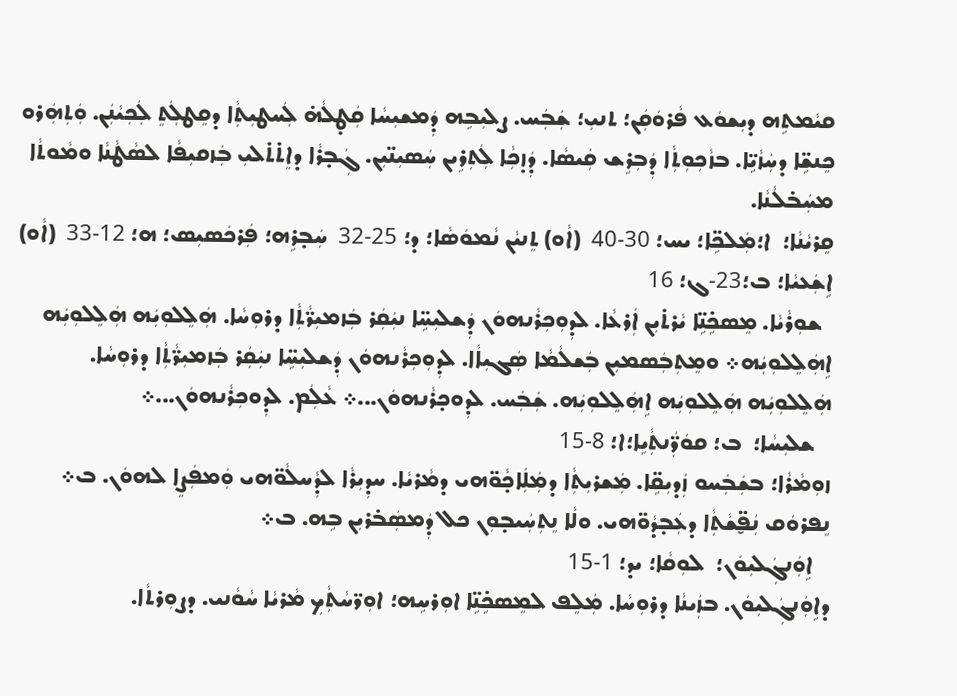ܩܝܵܡܬܹܗ ܕܝܼܫܘܿܥ ܦܵܪܘܿܩܲܢ؛ ܬܢܝܼ؛ ܫܲܒܲܚ. ܨܠܝܼܒܹܗ ܕܲܡܫܝܼܚܵܐ ܩܲܛ̣ܠܵܗ̇ ܠܲܚܛܝܼܬܼܵܐ ܕܩܸܛܠܲܬܸ ܠܲܟܼܝܵܢܲܢ. ܘܲܬܼܗܲܪܘ ܟܸܢܫܹ̈ܐ ܕܚܲܙܵܝܹ̈ܐ. ܒܙܵܟܼܘܼܬܼܵܐ ܕܲܒܼܪܹܫ ܩܲܝܣܵܐ. ܕܲܙ̣ܟܼܵܐ ܠܲܬܼܪܹܝܢ ܚܲܣܝܼܢ̈ܝܼܢ. ܓܲܒ̣ܪܵܐ ܕܐܸܬ̇ܬ̇ܠܝܼ ܒܲܙܩܝܼܦܵܐ ܠܣܵܛܵܢܵܐ ܘܡܵܘܬܵܐ ܡܚܲܒ̇ܠܵܢܵܐ.
ܩܸܪܝܵܢܵܐ؛  ܐ؛ܡܲܠܟܹ̈ܐ؛ ܝܚ؛ 30‐40  (ܐܵܘ) ܬܸܢܝܵܢ ܢܵܡܘܿܣܵܐ؛ ܕ؛ 25‐32  ܚܲܒ̣ܪܹܗ؛ ܦܲܪܟܿܣܝܼܣ؛ ܗ؛ 12‐33  (ܐܵܘ) ܐܹܫܲܥܝܵܐ؛ ܒ؛23‐ܓ؛ 16
  ܫܘܼܪܵܝܵܐ. ܡܸܣܟܹ̇ܢܹ̈ܐ ܝܵܪܬ̇ܝܼܢ ܐܲܪܥܵܐ. ܠܕܼܘܼܟܼܪܵܢܗܘܿܢ ܕܲܫܠܝܼܚܹ̈ܐ ܢܝܲܩܲܪ ܒܲܙܡܝܼܪ̈ܵܬܼܵܐ ܕܪܘܼܚܵܐ. ܗܲܠܸܠܘܼܝܲܗ ܗܲܠܸܠܘܼܝܲܗ ܐܹܗܲܠܸܠܘܼܝܲܗ܀ ܘܡܸܬܼܒܲܣܡܝܼܢ ܒܲܫܠܵܡܵܐ ܣܲܓܝܼܐܵܐ. ܠܕܼܘܼܟܼܪܵܢܗܘܿܢ ܕܲܫܠܝܼܚܹ̈ܐ ܢܝܲܩܲܪ ܒܲܙܡܝܼܪ̈ܵܬܼܵܐ ܕܪܘܼܚܵܐ. ܗܲܠܸܠܘܼܝܲܗ ܗܲܠܸܠܘܼܝܲܗ ܐܹܗܲܠܸܠܘܼܝܲܗ. ܫܲܒܲܚ. ܠܕܼܘܟ̣ܪܵܢܗܘܿܢ...܀ ܥܵܠܲܡ. ܠܕܼܘܟܼܪܵܢܗܘܿܢ...܀
   ܫܠܝܼܚܵܐ؛  ܒ؛ ܩܘܿܪ̈ܲܢܬܼܵܝܹܐ؛ܐ؛ 8‐15
ܙܘܼܡܵܪܵܐ؛ ܒܫܲܒܲܚܘ ܙܲܕܝܼܩܹ̈ܐ. ܡܲܫܪܝܼܬܼܵܐ ܕܡܲܠܲܐܟ̣ܵܘ̈ܗ‌ܝ ܕܡܵܪܝܵܐ. ܚܕܼܝܼܪܵܐ ܠܕܼܵܚܠܵܘ̈ܗ‌ܝ ܘܲܡܦܲܨܸܐ ܠܗܘܿܢ. ܒ܀ ܢܸܦܪܘܿܩ ܢܲܦ̮̈ܫܵܬܼܵܐ ܕܥܲܒ̣ܕܵܘ̈ܗ‌ܝ. ܘܠܵܐ ܢܸܬܼܚܲܝܒ̣ܘܼܢ ܟܠ ܕܲܡܣܲܒ̇ܪܝܼܢ ܒܹܗ. ܒ܀
   ܐܹܘܲܢܓܲܠܝܼܘܿܢ؛  ܠܘܼܩܵܐ؛ ܝܕ؛ 1‐15
ܕܐܹܘܲܢܓܲܠܝܼܘܿܢ. ܒܙܲܝܢܵܐ ܕܪܘܼܚܵܐ. ܡܲܠܸܦ ܠܡܸܣܟܹ̇ܢܹ̈ܐ ܐܘܼܪܚܹܗ؛ ܐܘܼܪ̈ܚܵܬܼܵܟܼ ܡܵܪܝܵܐ ܚܵܘܵܢܝ. ܕܨܘܼܪܬܵܐ.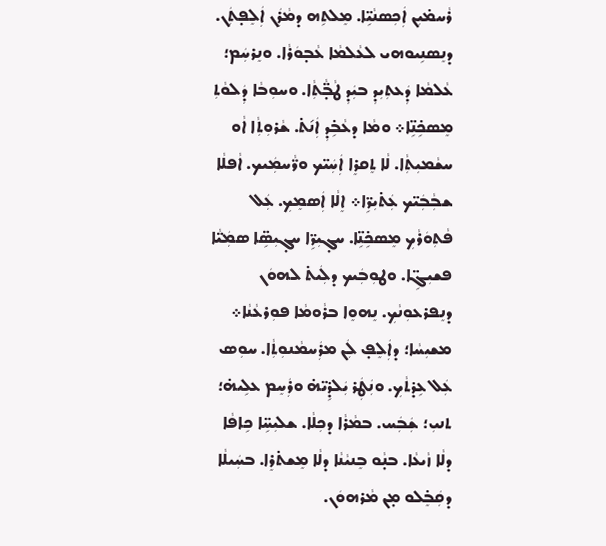ܪܵܚܡ̇ܝܼܢ ܐܲܟܼܣܢܵܝܹ̈ܐ. ܡܸܠܬܹܗ ܕܡܵܪܲܢ ܐܲܠܸܦ̣ܬܲܢ. ܕܢܸܣܢܹܝܘܗ‌ܝ ܠܥܵܠܡܵܐ ܥܵܒ̣ܘܿܪܵܐ. ܘܢܸܪܚܲܡ؛ ܥܵܠܡܵܐ ܕܲܥܬܼܝܼܕܼ ܒܝܲܕܼ ܛܵܒ̣̈ܵܬܼܵܐ. ܘܚܘܼܒܵܐ ܕܲܠܘܵܬܼ ܡܸܣܟܹ̇ܢܹ̈ܐ܀ ܘܡܵܐ ܕܥܵܒܹ̇ܕܼ ܐܲܢ݇ܬ̇. ܫܵܪܘܼܬܼܵܐ ܐܵܘ ܚܫܵܡܝܼܬܼܵܐ. ܠܵܐ ܬܸܩܪܸܐ ܐܲܚܲܝ̈ܟ ܘܪ̈ܵܚܡܲܝܟ. ܐܵܦܠܵܐ ܫܒܼܵܒܲܝ̈ܟ ܥܲܬ̇ܝܼܪܹ̈ܐ܀ ܐܸܠܵܐ ܐܲܣܡܸܟܼ. ܥܲܠ ܦܵܬܼܘܿܪܵܟܼ ܡܸܣܟܹ̇ܢܹ̈ܐ. ܚܓ̣ܝܼܪܹ̈ܐ ܚܓ̣ܝܼܣܹ̈ܐ ܣܡܲܝ̈ܵܐ ܦܫܝܼܓܹ̈ܐ. ܘܛܘܼܒܲܝܟ ܕܠܲܝܬ̇ ܠܗܘܿܢ ܕܢܸܦܪܥܘܼܢܵܟܼ. ܢܸܗܘܸܐ ܒܪܵܘܡܵܐ ܦܘܼܪܥܵܢܵܐ܀ ܡܫܝܼܚܵܐ؛ ܕܐܲܠܸܦ̣ ܠܲܢ ܡܪܲܚܡܵܢܘܼܬܼܵܐ. ܚܘܼܣ ܥܲܠ ܥܹܕ̇ܬܵܟܼ. ܘܢܲܛܲܪ ܝܲܠܕܹ̇ܝ̈ܗ̇ ܘܪܲܚܸܡ ܥܠܹܝܗ̇؛ ܬܢܝܼ؛ ܫܲܒܲܚ. ܒܡܵܪܵܐ ܕܟܼܠܵܐ. ܫܠܝܼܚܹ̈ܐ ܟܹܐܦܵܐ ܕܠܵܐ ܙܵܝܥܵܐ. ܒܢ̣ܵܘ ܒܸܢܝܵܢܵܐ ܕܠܵܐ ܡܸܫܬ̇ܪܸܐ. ܒܚܲܝܠܵܐ ܕܩܲܒܸ̇ܠܘ ܡ̣ܢ ܡܵܪܗܘܿܢ.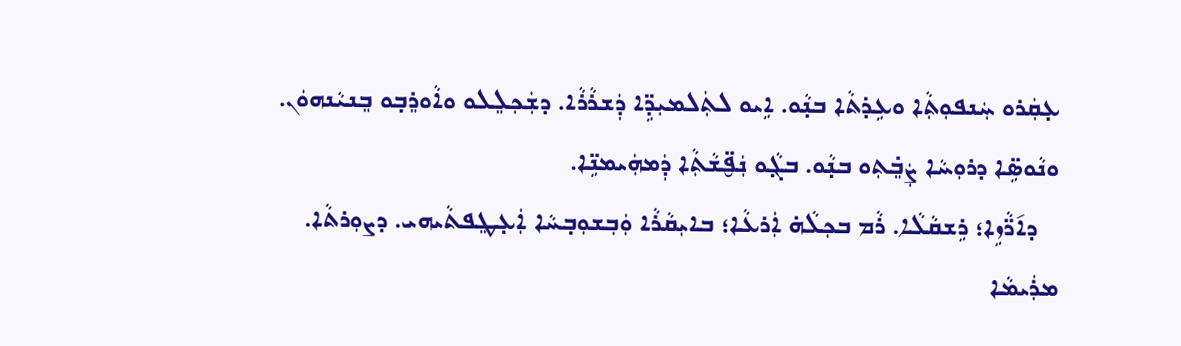ܥ̣ܩܲܪܘ ܚܲܢܦܘܼܬܼܵܐ ܘܥܹܕ̇ܬܵܐ ܒܢ̣ܵܘ. ܐܹܝܘ ܠܬܲܠܡܝܼܕܹ̈ܐ ܕܲܫܪܵܪܵܐ. ܕܫܲܟܼܠܸܠܘ ܘܐܵܘܪܸܒ̣ܘ ܒܸܢܝܵܢܗܘܿܢ. ܘܢܵܘܣܹ̈ܐ ܕܪܘܼܚܵܐ ܨܲܒܸ̇ܬܼܘ ܒܢ̣ܵܘ. ܒܓ̣ܵܘ ܢܲܦ̮̈ܫܵܬܼܵܐ ܕܲܡܗܲܝܡܢܹ̈ܐ.
   ܕܐ݇ܪ̈ܵܙܹܐ؛ ܪܹܫܩܵܠܵܐ. ܪܵܡ ܒܟܼܠܵܗ̇ ܐܲܪܥܵܐ؛ ܒܐܝܼܩܵܪܵܐ ܘܲܒܼܫܘܼܒ̣ܚܵܐ ܐܲܥ̣ܛܸܦܬܵܝܗ‌ܝ. ܕܨܘܼܪܬܵܐ. ܡܪܲܝܡܵܐ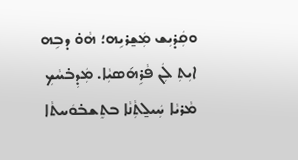ܘܩܲܕ̇ܝܼܫ ܡܲܫ̱ܪܝܹܗ؛ ܗܵܘ̇ ܕܒܹܗ ܐܝܼܬܼ ܠܲܢ ܦܵܪܹܗ݇ܣܝܼܵܐ. ܡܲܕܼܒ̇ܚܵܟܼ ܡܵܪܝܵܐ ܚܲܝܠ̱ܬܼܵܢܵܐ ܒܬܸܫܒ̇ܘܿܚܬܵܐ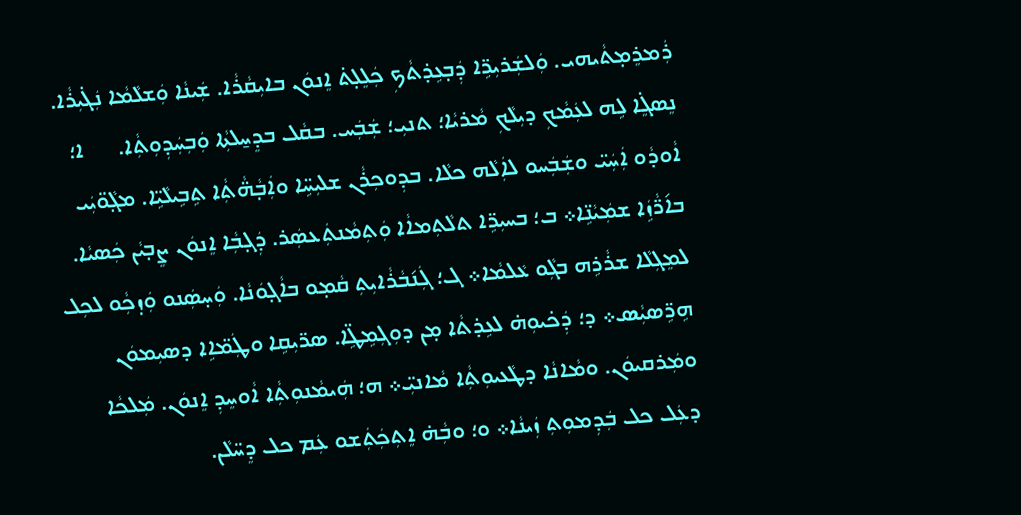ܪܲܡܪܸܡ̣ܬܵܝܗ‌ܝ. ܘܲܠܫܲܪܝܼܪܹ̈ܐ ܕܲܒ̣ܥܹܕ̇ܬܵܟܼ ܟܲܠܸܠ̣ܬ̇ ܐܸܢܘܿܢ ܒܐܝܼܩܵܪܵܐ. ܫܲܝܢܵܐ ܘܲܫܠܵܡܵܐ ܢܲܓ̇ܝܼܪܵܐ. ܢܸܣܓܸ̇ܐ ܠܹܗ ܠܥܲܡܵܟܼ ܕܝܼܠܵܟܼ ܡܵܪܝܵܐ؛ ܬܢܝܼ؛ ܫܲܒܲܚ. ܒܩܵܠ ܒܕܸܚ̱ܠܬܼܵܐ ܘܲܒܼܚܲܕܼܘܼܬܼܵܐ.      ܐ؛ ܐܵܘܕܵܘ ܐܲܚܲܝ̈ ܘܫܲܒܲܚܘ ܠܐܲܠܵܗ ܟܠܵܐ. ܒܕܼܘܟܼܪܵܢ ܫܠܝܼܚܹ̈ܐ ܘܐܲܒ̣ܵܗ̈ܵܬܼܵܐ ܬܹܒܹܝܠܵܝܹ̈ܐ. ܡܓ̣ܵܘ̈ܝܲܝ ܒܐ݇ܪ̈ܵܙܹܿܐ ܫܡܲܝܵܢܹ̈ܐ܀ ܒ؛ ܒܚܝܼܪܹ̈ܐ ܬܠܵܬܼܡܐܵܐ ܘܲܬܼܡܵܢܬܲܥܣܲܪ. ܕܲܓ̣ܒܼܵܐ ܐܸܢܘܿܢ ܨܸܒ̣ܝܵܢ ܟܲܣܝܵܐ. ܠܡܸܓܼܠܵܐ ܫܪܵܪܹܗ ܒܓܼܵܘ ܥܵܠܡܵܐ܀ ܓ؛ ܓܲܢ݇ܒܵܪܵܐܝܼܬܼ ܩܵܡ̣ܘ ܒܐܵܓ̣ܘܿܢܵܐ. ܘܲܚ̣ܣܲܢܘ ܘܲܙ̣ܟܼܵܘ ܠܟܼܠ ܗܹܪܹ̈ܣܝܼܵܣ܀ ܕ؛ ܕܲܟ̇ܝܘܼܗ̇ ܠܥܹܕ̇ܬܵܐ ܡ̣ܢ ܕܘܼܓܼܡܹܛܹ̈ܐ. ܣܪ̈ܝܼܩܹܐ ܘܛܲܡ̈ܐܹܐ ܕܣܝܼܡܘܿܢ ܘܡܲܪܩܝܘܿܢ. ܘܡܵܐܢܵܐ ܕܛܵܥܝܘܼܬܼܵܐ ܡܵܐܢܝܼ̈܀ ܗ؛ ܗܲܝܡܵܢܘܼܬܼܵܐ ܐܵܘܚܸܕܼ ܐܸܢܘܿܢ. ܡܲܠܟܵܐ ܕܥܲܠ ܟܠ ܒܲܕܼܡܘܼܬܼ ܙܲܝܢܵܐ܀ ܘ؛ ܘܒܼܵܗ̇ ܐܸܬܼܟܲܬܲܫܘ ܥܲܡ ܟܠ ܕܸܚ̈ܠܵܢ.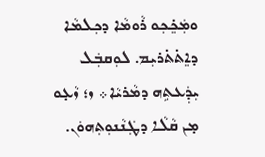ܘܡܲܟܸ̇ܟܼܘ ܪܵܘܡܵܐ ܕܟܼܠܡܵܐ ܕܐܸܬ̇ܬ̇ܪܝܼܡ. ܠܘܼܩܒܲܠ ܝܼܕܲܥܬܹܗ ܕܡܵܪܝܵܐ܀ ܙ؛ ܙܵܥ̣ܘ ܡ̣ܢ ܩܵܠܵܐ ܕܛܲܢܵܢܘܼܬܼܗܘܿܢ.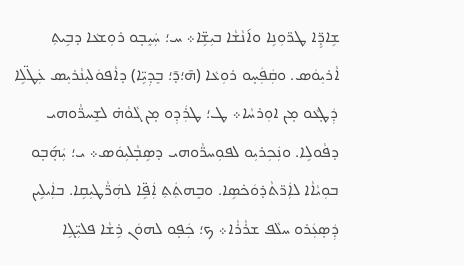ܫܹܐܕܹ̈ܐ ܛܪ̈ܘܼܢܹܐ ܘܐ݇ܢܵܫܵܐ ܒܝܼܫܹ̈ܐ܀ ܚ؛ ܚܲܝܸܒ̣ܘ ܪܘܼܫܥܵܐ ܕܒܹܝܬܼ ܐܵܪܝܼܘܿܣ. ܘܩܲܦܲܚ̣ܘ ܪܘܼܥܵܐ (ܗ̄؛ܕ̄؛ ܒܸܕܼܝܹ̈ܐ) ܕܐܵܦܘܿܠܝܼܢܵܪܝܼܣ ܥܲܛ̈ܠܹܐ ܕܲܛ̣ܥܵܘ ܡ̣ܢ ܐܘܼܪܚܵܐ܀ ܛ؛ ܛܪܲܕܼܘ ܡ̣ܢ ܓܵܘܵܗ̇ ܠܫܸܚܪ̈ܵܘܗ‌ܝ ܕܦܵܘܠܹܐ. ܘܢܲܟܼܪܝܼܘ ܠܦܘܼܚܪ̈ܵܘܗ‌ܝ ܕܣܹܒ̣ܵܠܝܼܘܿܣ܀ ܝ؛ ܝܲܗ̣݇ܒ̣ܘ ܒܘܼܝܵܐܵܐ ܠܐܲܪ̈ܬܵܕ̇ܘܿܟ̇ܣܹܐ. ܘܒܸܗܬܲܬܼ ܐܲܦܹ̈ܐ ܠܗܲܪ̈ܵܛܝܼܩܹܐ. ܒܐܲܝܠܹܝܢ ܕܲܣ̣ܥܲܪܘ ܚܠܵܦ ܫܪܵܪܵܐ܀ ܟ؛ ܟܲܦ̣ܘ ܠܗܘܿܢ ܪܹܫܵܐ ܦܠܝܼ̈ܓܹܐ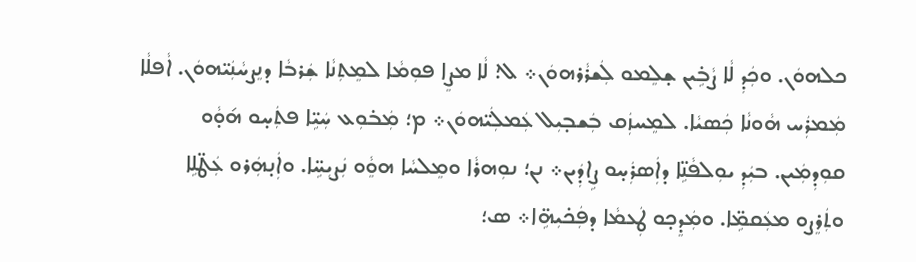ܟܠܗܘܿܢ. ܘܟܲܕܼ ܠܵܐ ܨܵܒܹ̇ܝܢ ܫ̣ܠܸܡܘ ܠܲܫܪܵܪܗܘܿܢ܀ ܠ؛ ܠܵܐ ܡܨܸܐ ܦܘܼܡܵܐ ܠܡܸܬܼܢܵܐ ܫܲܪܒܵܐ ܕܢܸܨܚܵܢܲܝ̈ܗܘܿܢ. ܐܵܦܠܵܐ ܡܲܡܪܲܚ ܗܵܘܢܵܐ ܟܲܣܝܵܐ. ܠܡܸܚܙܲܩ ܒܲܫܒ̣ܝܼܠ ܥܲܡܠܲܝ̈ܗܘܿܢ܀ ܡ؛ ܡܲܒ̇ܘܼܥ ܚܲܝܹ̈ܐ ܦܬܲܚ̣ܘ ܗ݇ܘ̣ܵܘ ܩܘܼܕܼܡܲܝܢ. ܒܝܲܕܼ ܝܘܼܠܦܵܢܹ̈ܐ ܕܐܲܣܪܲܚ̣ܘ ܨܹܐܕܲܝܢ܀ ܢܢ؛ ܢܘܼܗܪܵܐ ܘܡܸܠܚܵܐ ܗܘܸܵܘ ܢܲܨܝܼܚܹ̈ܐ. ܘܐܲܢ̣ܗܲܪܘ ܥܲܛ̈ܠܹܐ ܘܬܲܪܸܨܘ ܡܥܲܩܡܹ̈ܐ. ܘܡܲܕܸܟ̣ܘ ܛܲܥܡܵܐ ܕܦܲܟ̇ܝܼܗܹ̈ܐ܀ ܣ؛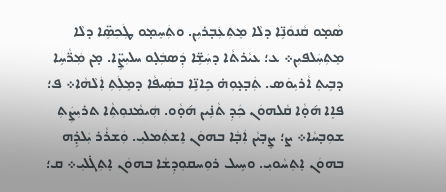ܣܵܡ̣ܘ ܩܵܢܘܿܢܹ̈ܐ ܕܠܵܐ ܡܸܬܼܥܲܒ̣ܪܝܼܢ. ܘܬܲܚܸܡ̣ܘ ܛܲܟܼܣܹ̈ܐ ܕܠܵܐ ܡܸܬܼܚܲܠܦܝܼܢ܀ ܥ؛ ܥܝܵܪܬܵܐ ܕܚܲܫܹ̈ܐ ܕܲܣܒܲܠ̣ܘ ܚܠܝܼܨܹ̈ܐ. ܡ̣ܢ ܡܲܪ̈ܵܚܹܐ ܕܒܹܝܬܼ ܐܵܪܝܼܘܿܣ. ܬܲܒ̣ܥ̣ܘܼܗ̇ ܟܹܐܢܹ̈ܐ ܒܣܲܝܦܵܐ ܕܡܸܠܲܬܼ ܐܲܠܵܗܵܐ܀ ܦ؛ ܦܐܸܐ ܗ݇ܘ̣ܵܐ ܩܵܠܗܘܿܢ ܟܲܕܼ ܬܵܢܹ̇ܝܢ ܗ݇ܘ̣ܵܘ. ܗܲܝܡܵܢܘܼܬܼܵܐ ܬܪܝܼܨܲܬܼ ܫܘܼܒ̣ܚܵܐ܀ ܨ؛ ܨܸܒ̣ܝܵܢ ܐܲܒ̣ܵܐ ܒܗܘܿܢ ܐܸܫܬܲܡܠܝܼ. ܘܲܫܪܵܪ ܝܲܠܕܹ̇ܗ ܒܗܘܿܢ ܐܸܬܼܚܵܘܝܼ. ܘܚܹܝܠ ܪܘܼܚܩܘܼܕܼܫܵܐ ܒܗܘܿܢ ܐܸܬܼܓ̇ܠܝܼ܀ ܩ؛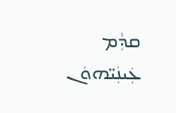ܩܕܼܵܡ ܥܲܝܢܲܝ̈ܗܘܿܢ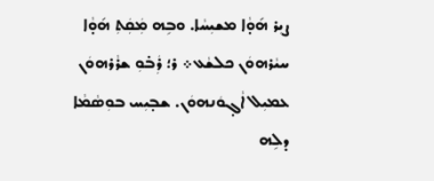ܨܝܼܪ ܗ݇ܘ̣ܵܐ ܡܫܝܼܚܵܐ. ܘܒܹܗ ܡܲܩܲܬܼ ܗ݇ܘ̣ܵܐ ܚܝܵܪܗܘܿܢ ܟܠܫܵܥ܀ ܪ؛ ܪܲܒ̇ܘܼ ܫܪܵܪܗܘܿܢ ܥܡܝܼܠ ܐܵܓ̣ܘܿܢܗܘܿܢ. ܫܒ̣ܝܼܚ ܒܘܼܣܵܡܵܐ ܕܠܹܗ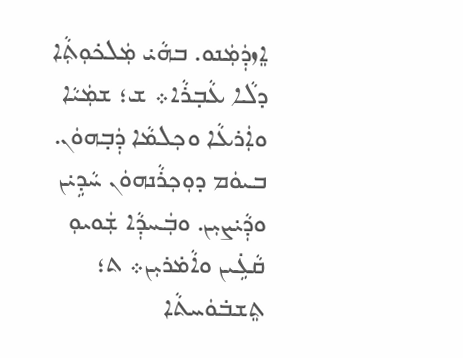ܐܸܙܕܲܡܲܢܘ. ܒܗܵ‌ܝ̇ ܡܲܠܟ̇ܘܼܬܼܵܐ ܕܠܵܐ ܥܵܒ̣ܪܵܐ܀ ܫ؛ ܫܡܲܝܵܐ ܘܐܲܪܥܵܐ ܘܟܼܠܡܵܐ ܕܲܒ̣ܗܘܿܢ. ܒܝܘܿܡ ܕܘܼܟܼܪܵܢܗܘܿܢ ܚܵܕܹܝ̇ܢ ܘܕܼܵܝ̇ܨܝܼܢ. ܘܒܲܚܕܼܵܐ ܫܲܘܝܘܼ ܩܵܥܹ̇ܝܢ ܘܐܵܡ̇ܪܝܼܢ܀ ܬ؛ ܬܸܫܒ̇ܘܿܚܬܵܐ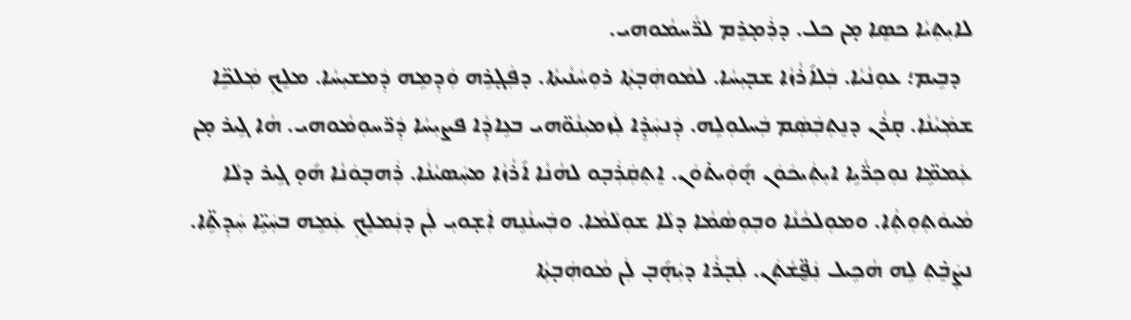ܠܐܝܼܬܼܝܵܐ ܟܣܸܐ ܡ̣ܢ ܟܠ. ܕܪܲܡ̣ܪܸܡ ܠܪ̈ܵܚܡܵܘܗ‌ܝ.
  ܕܒܹܝܡ؛ ܥܘܼܢܵܝܵܐ. ܒܲܠܐ݇ܪܵܙܵܐ ܫܒ̣ܝܼܚܵܐ. ܠܡܵܘܗܲܒ̣ܬܼܵܐ ܪܘܼܚܵܢܵܝܬܵܐ. ܕܦܲܓ̣ܪܹܗ ܘܲܕܼܡܹܗ ܕܲܡܫܝܼܚܵܐ. ܡܠܸܟܼ ܡܲܠܟܹ̈ܐ ܫܡܲܝܵܢܵܐ. ܩ̣ܪܵܢ ܕܢܸܬܼܒܲܣܲܡ ܒܲܚܠܘܼܠܹܗ. ܕܲܢܚܲܕܸ̇ܐ ܠܲܙܡܝܼܢܵܘ̈ܗ‌ܝ ܒܥܹܐܕܼܵܐ ܦܨܝܼܚܵܐ ܕܲܪ̈ܚܘܼܡܵܘܗ‌ܝ. ܗܵܐ ܓܹܝܪ ܡ̣ܢ ܥܲܡܡܹ̈ܐ ܢܘܼܟܼܪ̈ܵܝܹܐ ܐܝܼܬܲܝܟܿܘܿܢ ܗ̣݇ܘܲܝܬ̇ܘܿܢ. ܐܸܬܼܩܲܪܲܒ̣ܘ ܠܗܵܢܵܐ ܐ݇ܪܵܙܵܐ ܡܚܲܣܝܵܢܵܐ. ܪܲܗܒ̣ܘܿܢܵܐ ܗ݇ܘ̣ ܓܹܝܪ ܕܠܵܐ ܡܵܝܘܿܬܼܘܼܬܼܵܐ. ܘܡܘܼܠܟܵܢܵܐ ܘܒܼܘܼܣܵܡܵܐ ܕܠܵܐ ܫܘܼܠܵܡܵܐ. ܘܒܲܚܢܵܢܹܗ ܐܲܫ̣ܘܝܼ ܠܲܢ ܕܢܲܡܠܸܟܼ ܥܲܡܹܗ ܒܚܲܝܹ̈ܐ ܚܲܕܼܬܹ̈ܐ. ܢܨܲܒܸ̇ܬܼ ܠܹܗ ܗܵܟܹܝܠ ܢܲܦ̮̈ܫܵܬܲܢ. ܠܲܒ̣ܪܵܐ ܕܝܲܗ̣݇ܒ̣ ܠܲܢ ܡܵܘܗܲܒ̣ܬܼܵܐ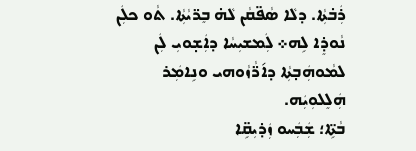ܪܲܒ̇ܬܼܵܐ. ܕܠܵܐ ܣܵܦ̈ܩܵܢ ܠܵܗ̇ ܒܸܪ̈ܝܵܬܼܵܐ. ܬܵܘ ܟܠܲܢ ܢܵܘܕܸ̇ܐ ܠܹܗ܀ ܠܲܡܫܝܼܚܵܐ ܕܐܲܫ̣ܘܝܼ ܠܲܢ ܠܡܵܘܗܲܒ̣ܬܼܵܐ ܕܐ݇ܪ̈ܵܙܵܘܗ‌ܝ ܘܢܹܐܡܲܪ ܗܲܠܸܠܘܼܝܲܗ.
ܒܵܬܹ̈ܐ؛ ܫܲܒܲܚܘ ܙܲܕ̇ܝܼܩܹ̈ܐ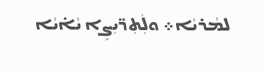ܠܡܵܪܝܵܐ܀ ܘܠܲܬܼܪ̈ܝܼܨܹܐ ܝܵܐ̇ܝܵܐ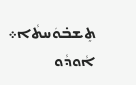ܬܸܫܒ̇ܘܿܚܬܵܐ܀ ܐܵܘܕܵܘ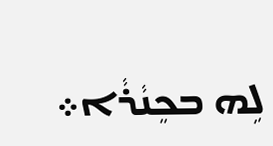ܠܹܗ ܒܟܸܢܵܪܵܐ܀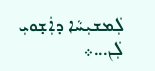ܠܲܡܫܝܼܚܵܐ ܕܐܲܫ̣ܘܝܼ ܠܲܢ...܀